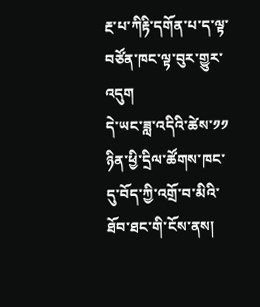རྔ་པ་ཀིརྟི་དགོན་པ་ད་ལྟ་བཙོན་ཁང་ལྟ་བུར་གྱུར་འདུག
དེ་ཡང་ཟླ་འདིའི་ཚེས་༡༡ ཉིན་ཕྱི་དྲིལ་ཚོགས་ཁང་དུ་བོད་ཀྱི་འགྲོ་བ་མིའི་ཐོབ་ཐང་གི་ངོས་ནས།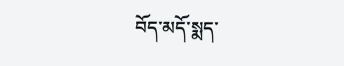བོད་མདོ་སྨད་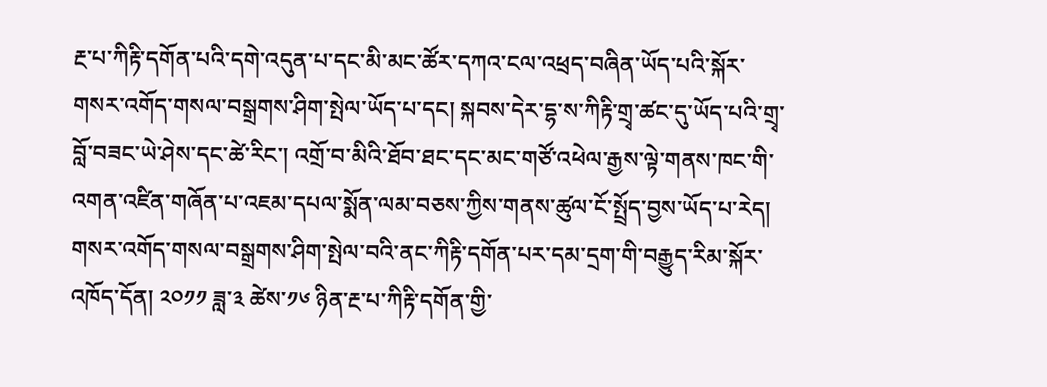རྔ་པ་ཀིརྟི་དགོན་པའི་དགེ་འདུན་པ་དང་མི་མང་ཚོར་དཀའ་ངལ་འཕྲད་བཞིན་ཡོད་པའི་སྐོར་གསར་འགོད་གསལ་བསྒྲགས་ཤིག་སྤེལ་ཡོད་པ་དང། སྐབས་དེར་དྷ་ས་ཀིརྟི་གྲྭ་ཚང་དུ་ཡོད་པའི་གྲྭ་བློ་བཟང་ཡེ་ཤེས་དང་ཚེ་རིང་། འགྲོ་བ་མིའི་ཐོབ་ཐང་དང་མང་གཙོ་འཕེལ་རྒྱས་ལྟེ་གནས་ཁང་གི་འགན་འཛིན་གཞོན་པ་འཇམ་དཔལ་སྨོན་ལམ་བཅས་ཀྱིས་གནས་ཚུལ་ངོ་སྤྲོད་བྱས་ཡོད་པ་རེད།
གསར་འགོད་གསལ་བསྒྲགས་ཤིག་སྤེལ་བའི་ནང་ཀིརྟི་དགོན་པར་དམ་དྲག་གི་བརྒྱུད་རིམ་སྐོར་འཁོད་དོན། ༢༠༡༡ ཟླ་༣ ཚེས་༡༦ ཉིན་རྔ་པ་ཀིརྟི་དགོན་གྱི་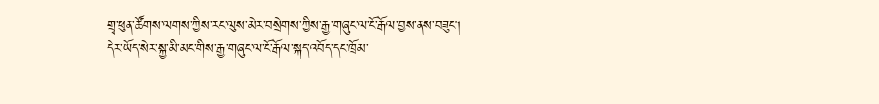གྲྭ་ཕུན་ཚོགས་ལགས་ཀྱིས་རང་ལུས་མེར་བསྲེགས་ཀྱིས་རྒྱ་གཞུང་ལ་ངོ་རྒོལ་བྱས་ནས་བཟུང། དེར་ཡོད་སེར་སྐྱ་མི་མང་གིས་རྒྱ་གཞུང་ལ་ངོ་རྒོལ་སྐད་འབོད་དང་ཁྲོམ་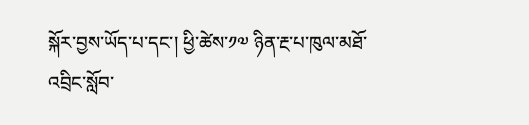སྐོར་བྱས་ཡོད་པ་དང་། ཕྱི་ཚེས་༡༧ ཉིན་རྔ་པ་ཁུལ་མཐོ་འབྲིང་སློབ་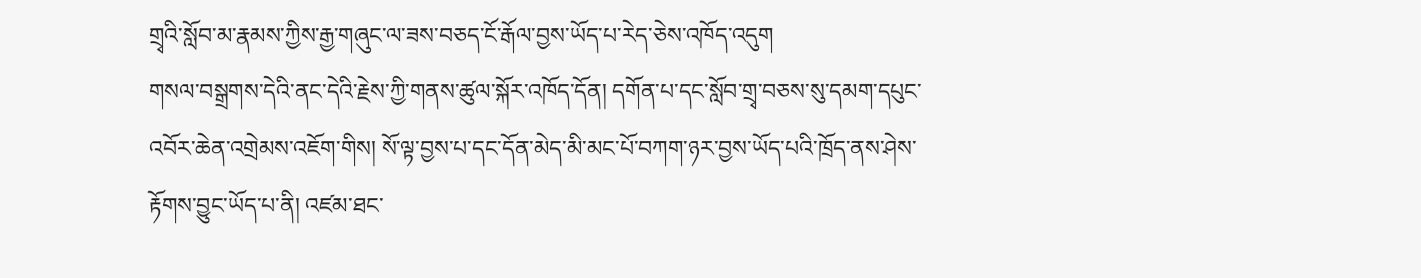གྲྭའི་སློབ་མ་རྣམས་ཀྱིས་རྒྱ་གཞུང་ལ་ཟས་བཅད་ངོ་རྒོལ་བྱས་ཡོད་པ་རེད་ཅེས་འཁོད་འདུག
གསལ་བསྒྲགས་དེའི་ནང་དེའི་རྗེས་ཀྱི་གནས་ཚུལ་སྐོར་འཁོད་དོན། དགོན་པ་དང་སློབ་གྲྭ་བཅས་སུ་དམག་དཔུང་འབོར་ཆེན་འགྲེམས་འཇོག་གིས། སོ་ལྟ་བྱས་པ་དང་དོན་མེད་མི་མང་པོ་བཀག་ཉར་བྱས་ཡོད་པའི་ཁྲོད་ནས་ཤེས་རྟོགས་བྱུང་ཡོད་པ་ནི། འཛམ་ཐང་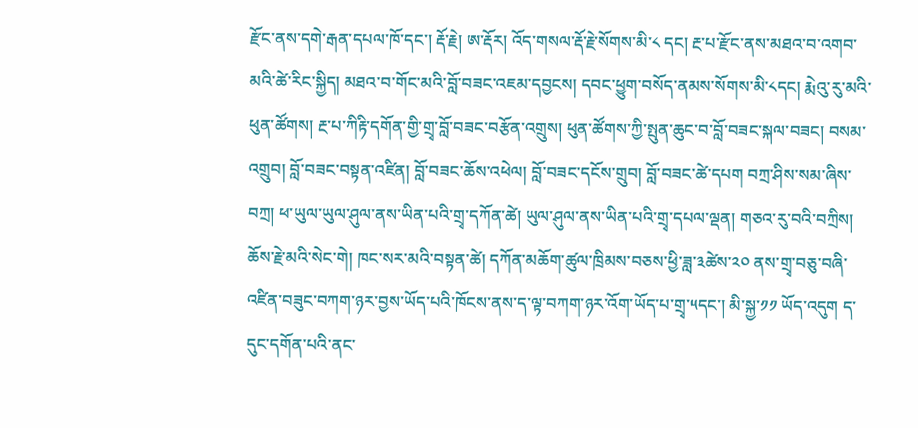རྫོང་ནས་དགེ་རྒན་དཔལ་ཁོ་དང་། རྡོ་རྗེ། ཨ་རྡོར། འོད་གསལ་རྡོ་རྗེ་སོགས་མི་༨ དང། རྔ་པ་རྫོང་ནས་མཐའ་བ་འགབ་མའི་ཚེ་རིང་སྐྱིད། མཐའ་བ་གོང་མའི་བློ་བཟང་འཇམ་དབྱངས། དབང་ཕྱུག་བསོད་ནམས་སོགས་མི་༨དང། རྨེའུ་རུ་མའི་ཕུན་ཚོགས། རྔ་པ་ཀིརྟི་དགོན་གྱི་གྲྭ་བློ་བཟང་བརྩོན་འགྲུས། ཕུན་ཚོགས་ཀྱི་སྤུན་ཆུང་བ་བློ་བཟང་སྐལ་བཟང། བསམ་འགྲུབ། བློ་བཟང་བསྟན་འཛིན། བློ་བཟང་ཆོས་འཕེལ། བློ་བཟང་དངོས་གྲུབ། བློ་བཟང་ཚེ་དཔག བཀྲ་ཤིས་སམ་ཞིས་བཀྲ། ཕ་ཡུལ་ཡུལ་ཤུལ་ནས་ཡིན་པའི་གྲྭ་དཀོན་ཚེ། ཡུལ་ཤུལ་ནས་ཡིན་པའི་གྲྭ་དཔལ་ལྡན། གཅའ་རུ་བའི་བཀྲིས། ཆོས་རྗེ་མའི་སེང་གེ། ཁང་སར་མའི་བསྟན་ཚེ། དཀོན་མཆོག་ཚུལ་ཁྲིམས་བཅས་ཕྱི་ཟླ་༣ཚེས་༢༠ ནས་གྲྭ་བཅུ་བཞི་འཛིན་བཟུང་བཀག་ཉར་བྱས་ཡོད་པའི་ཁོངས་ནས་ད་ལྟ་བཀག་ཉར་འོག་ཡོད་པ་གྲྭ་༥དང་། མི་སྐྱ་༡༡ ཡོད་འདུག ད་དུང་དགོན་པའི་ནང་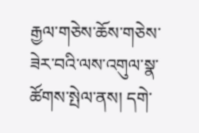རྒྱལ་གཅེས་ཆོས་གཅེས་ཟེར་བའི་ལས་འགུལ་སྣ་ཚོགས་སྤེལ་ནས། དགེ་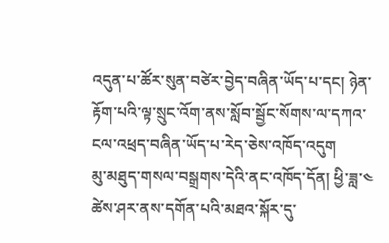འདུན་པ་ཚོར་སུན་བཙེར་བྱེད་བཞིན་ཡོད་པ་དང། ཉེན་རྟོག་པའི་ལྟ་སྲུང་འོག་ནས་སློབ་སྦྱོང་སོགས་ལ་དཀའ་ངལ་འཕྲད་བཞིན་ཡོད་པ་རེད་ཅེས་འཁོད་འདུག
མུ་མཐུད་གསལ་བསྒྲགས་དེའི་ནང་འཁོད་དོན། ཕྱི་ཟླ་༤ ཚེས་ཤར་ནས་དགོན་པའི་མཐའ་སྐོར་དུ་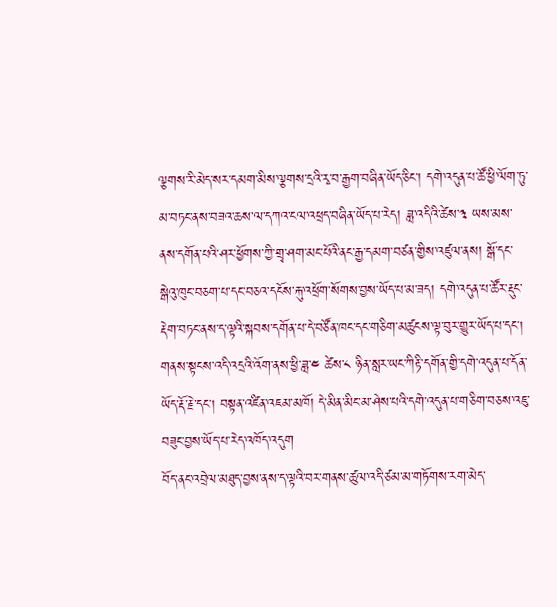ལྕགས་རི་མེད་སར་དམག་མིས་ལྕགས་དྲའི་རྭ་བ་རྒྱག་བཞིན་ཡོད་ཅིང་། དགེ་འདུན་པ་ཚོ་ཕྱི་ལོག་ཏུ་མ་བཏང་ནས་བཟའ་ཆས་ལ་དཀའ་ངལ་འཕྲད་བཞིན་ཡོད་པ་རེད། ཟླ་འདིའི་ཚེས་༣ ཡས་མས་ནས་དགོན་པའི་ཤར་ཕྱོགས་ཀྱི་གྲྭ་ཤག་མང་པོའི་ནང་རྒྱ་དམག་བཙན་གྱིས་འཛུལ་ནས། སྒོ་དང་སྒེའུ་ཁུང་བཅག་པ་དང་བཅའ་དངོས་རྐུ་འཕྲོག་སོགས་བྱས་ཡོད་པ་མ་ཟད། དགེ་འདུན་པ་ཚོར་རྡུང་རྡེག་བཏང་ནས་ད་ལྟའི་སྐབས་དགོན་པ་དེ་བཙོན་ཁང་དང་གཅིག་མཚུངས་ལྟ་བུར་གྱུར་ཡོད་པ་དང། གནས་སྟངས་འདི་འདྲའི་འོག་ནས་ཕྱི་ཟླ་༤ ཚེས་༨ ཉིན་སླར་ཡང་ཀིརྟི་དགོན་གྱི་དགེ་འདུན་པ་དོན་ཡོད་རྡོ་རྗེ་དང། བསྟན་འཛིན་འཇམ་མཁོ། དེ་མིན་མིང་མ་ཤེས་པའི་དགེ་འདུན་པ་གཅིག་བཅས་འཇུ་བཟུང་བྱས་ཡོད་པ་རེད་འཁོད་འདུག
བོད་ནང་འབྲེལ་མཐུད་བྱས་ནས་ད་ལྟའི་བར་གནས་ཚུལ་འདི་ཙམ་མ་གཏོགས་རག་མེད་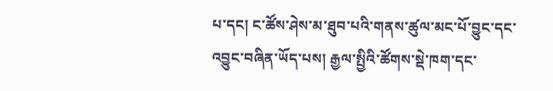པ་དང། ང་ཚོས་ཤེས་མ་ཐུབ་པའི་གནས་ཚུལ་མང་པོ་བྱུང་དང་འབྱུང་བཞིན་ཡོད་པས། རྒྱལ་སྤྱིའི་ཚོགས་སྡེ་ཁག་དང་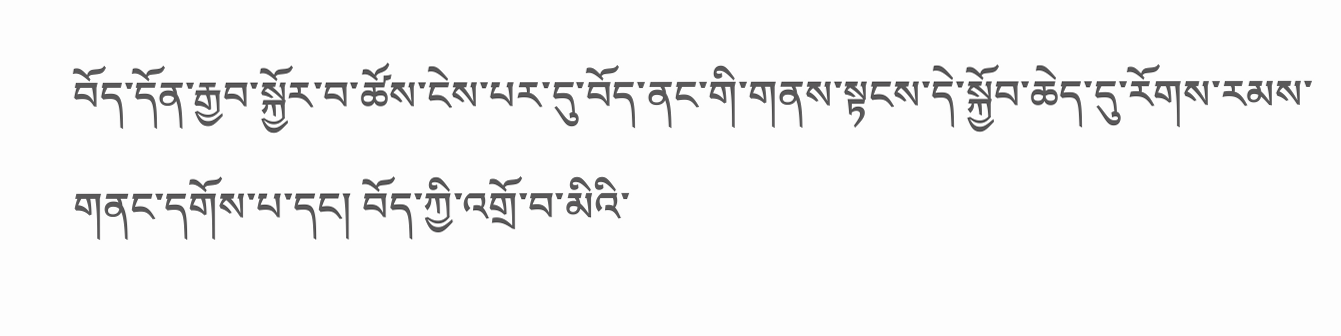བོད་དོན་རྒྱབ་སྐྱོར་བ་ཚོས་ངེས་པར་དུ་བོད་ནང་གི་གནས་སྟངས་དེ་སྐྱོབ་ཆེད་དུ་རོགས་རམས་གནང་དགོས་པ་དང། བོད་ཀྱི་འགྲོ་བ་མིའི་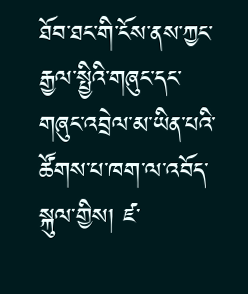ཐོབ་ཐང་གི་ངོས་ནས་ཀྱང་རྒྱལ་སྤྱིའི་གཞུང་དང་གཞུང་འབྲེལ་མ་ཡིན་པའི་ཚོགས་པ་ཁག་ལ་འབོད་སྐུལ་གྱིས། ཛ་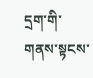དྲག་གི་གནས་སྟངས་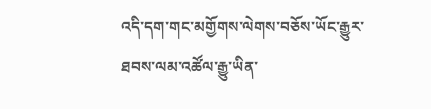འདི་དག་གང་མགྱོགས་ལེགས་བཅོས་ཡོང་རྒྱུར་ཐབས་ལམ་འཚོལ་རྒྱུ་ཡིན་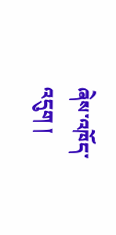ཞེས་འཁོད་འདུག །